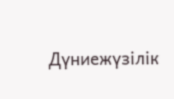Дүниежүзілік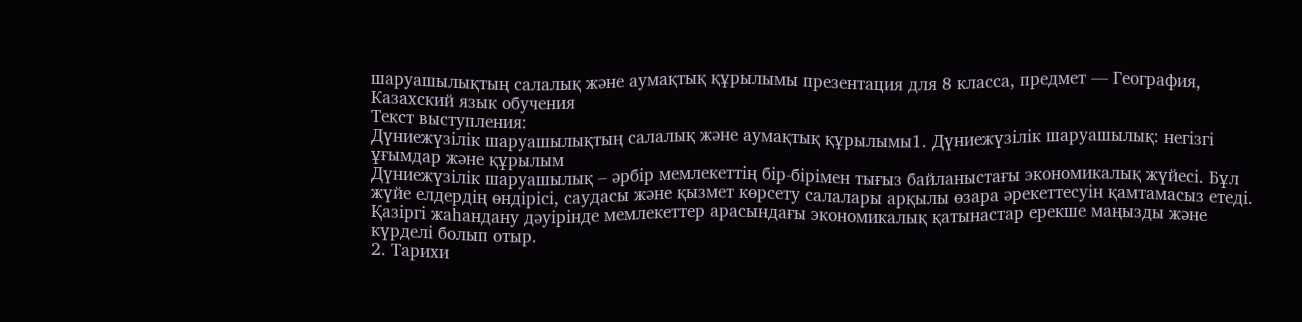шаруашылықтың салалық және аумақтық құрылымы презентация для 8 класса, предмет — География, Казахский язык обучения
Текст выступления:
Дүниежүзілік шаруашылықтың салалық және аумақтық құрылымы1. Дүниежүзілік шаруашылық: негізгі ұғымдар және құрылым
Дүниежүзілік шаруашылық – әрбір мемлекеттің бір-бірімен тығыз байланыстағы экономикалық жүйесі. Бұл жүйе елдердің өндірісі, саудасы және қызмет көрсету салалары арқылы өзара әрекеттесуін қамтамасыз етеді. Қазіргі жаһандану дәуірінде мемлекеттер арасындағы экономикалық қатынастар ерекше маңызды және күрделі болып отыр.
2. Тарихи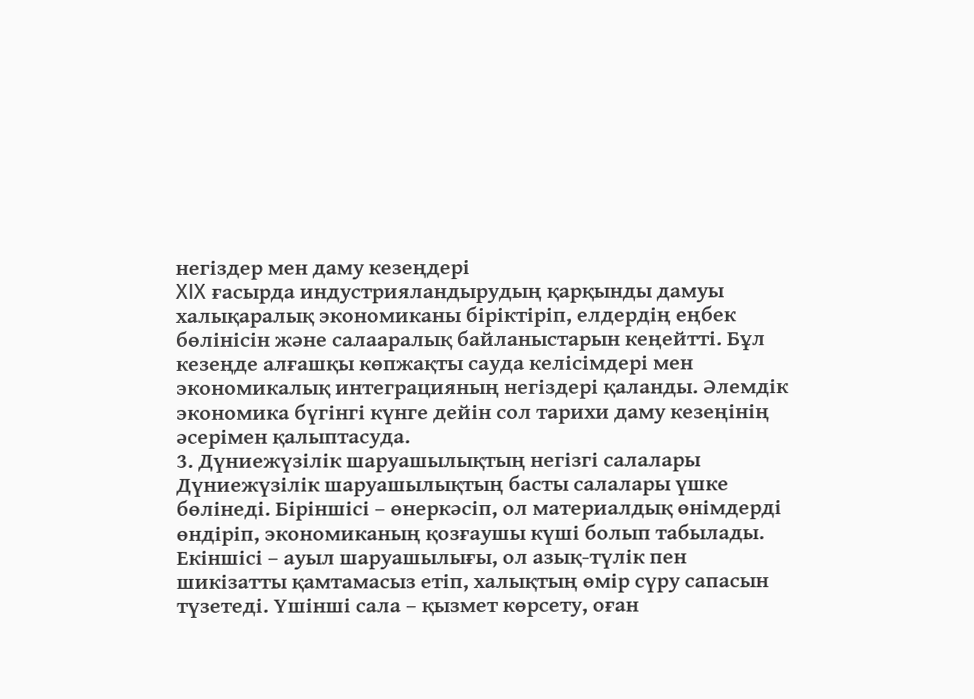негіздер мен даму кезеңдері
XIX ғасырда индустрияландырудың қарқынды дамуы халықаралық экономиканы біріктіріп, елдердің еңбек бөлінісін және салааралық байланыстарын кеңейтті. Бұл кезеңде алғашқы көпжақты сауда келісімдері мен экономикалық интеграцияның негіздері қаланды. Әлемдік экономика бүгінгі күнге дейін сол тарихи даму кезеңінің әсерімен қалыптасуда.
3. Дүниежүзілік шаруашылықтың негізгі салалары
Дүниежүзілік шаруашылықтың басты салалары үшке бөлінеді. Біріншісі – өнеркәсіп, ол материалдық өнімдерді өндіріп, экономиканың қозғаушы күші болып табылады. Екіншісі – ауыл шаруашылығы, ол азық-түлік пен шикізатты қамтамасыз етіп, халықтың өмір сүру сапасын түзетеді. Үшінші сала – қызмет көрсету, оған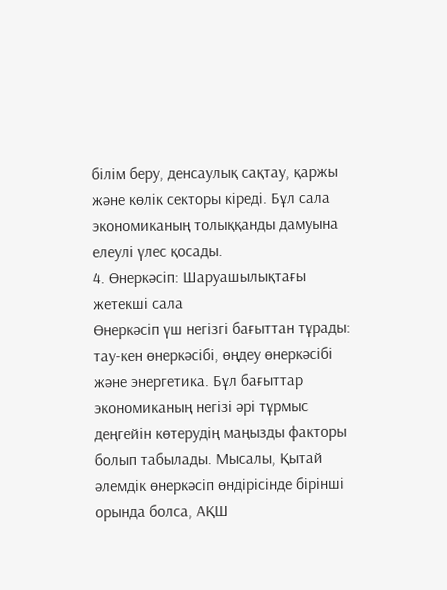білім беру, денсаулық сақтау, қаржы және көлік секторы кіреді. Бұл сала экономиканың толыққанды дамуына елеулі үлес қосады.
4. Өнеркәсіп: Шаруашылықтағы жетекші сала
Өнеркәсіп үш негізгі бағыттан тұрады: тау-кен өнеркәсібі, өңдеу өнеркәсібі және энергетика. Бұл бағыттар экономиканың негізі әрі тұрмыс деңгейін көтерудің маңызды факторы болып табылады. Мысалы, Қытай әлемдік өнеркәсіп өндірісінде бірінші орында болса, АҚШ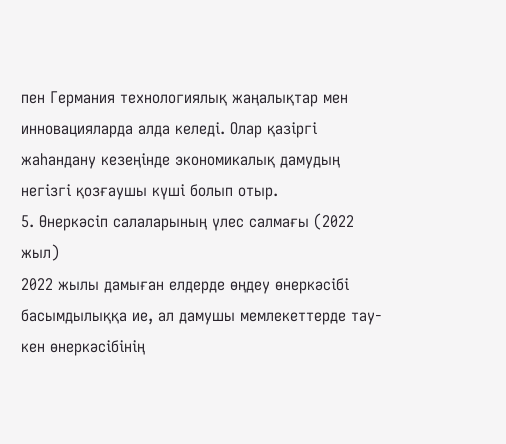пен Германия технологиялық жаңалықтар мен инновацияларда алда келеді. Олар қазіргі жаһандану кезеңінде экономикалық дамудың негізгі қозғаушы күші болып отыр.
5. Өнеркәсіп салаларының үлес салмағы (2022 жыл)
2022 жылы дамыған елдерде өңдеу өнеркәсібі басымдылыққа ие, ал дамушы мемлекеттерде тау-кен өнеркәсібінің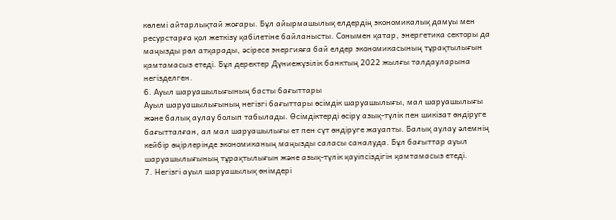көлемі айтарлықтай жоғары. Бұл айырмашылық елдердің экономикалық дамуы мен ресурстарға қол жеткізу қабілетіне байланысты. Сонымен қатар, энергетика секторы да маңызды рөл атқарады, әсіресе энергияға бай елдер экономикасының тұрақтылығын қамтамасыз етеді. Бұл деректер Дүниежүзілік банктың 2022 жылғы талдауларына негізделген.
6. Ауыл шаруашылығының басты бағыттары
Ауыл шаруашылығының негізгі бағыттары өсімдік шаруашылығы, мал шаруашылығы және балық аулау болып табылады. Өсімдіктерді өсіру азық-түлік пен шикізат өндіруге бағытталған, ал мал шаруашылығы ет пен сүт өндіруге жауапты. Балық аулау әлемнің кейбір өңірлерінде экономиканың маңызды саласы саналуда. Бұл бағыттар ауыл шаруашылығының тұрақтылығын және азық-түлік қауіпсіздігін қамтамасыз етеді.
7. Негізгі ауыл шаруашылық өнімдері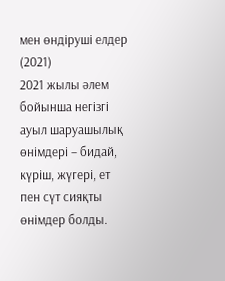мен өндіруші елдер (2021)
2021 жылы әлем бойынша негізгі ауыл шаруашылық өнімдері – бидай, күріш, жүгері, ет пен сүт сияқты өнімдер болды.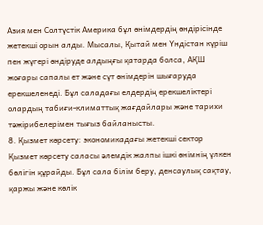Азия мен Солтүстік Америка бұл өнімдердің өндірісінде жетекші орын алды. Мысалы, Қытай мен Үндістан күріш пен жүгері өндіруде алдыңғы қатарда болса, АҚШ жоғары сапалы ет және сүт өнімдерін шығаруда ерекшеленеді. Бұл саладағы елдердің ерекшеліктері олардың табиғи-климаттық жағдайлары және тарихи тәжірибелерімен тығыз байланысты.
8. Қызмет көрсету: экономикадағы жетекші сектор
Қызмет көрсету саласы әлемдік жалпы ішкі өнімнің үлкен бөлігін құрайды. Бұл сала білім беру, денсаулық сақтау, қаржы және көлік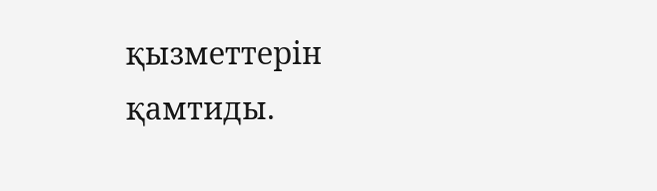қызметтерін қамтиды.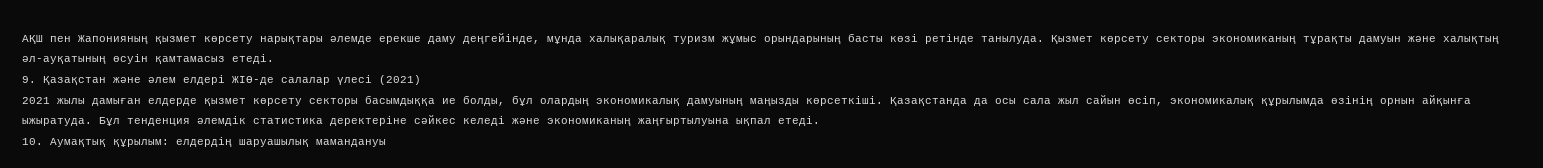АҚШ пен Жапонияның қызмет көрсету нарықтары әлемде ерекше даму деңгейінде, мұнда халықаралық туризм жұмыс орындарының басты көзі ретінде танылуда. Қызмет көрсету секторы экономиканың тұрақты дамуын және халықтың әл-ауқатының өсуін қамтамасыз етеді.
9. Қазақстан және әлем елдері ЖІӨ-де салалар үлесі (2021)
2021 жылы дамыған елдерде қызмет көрсету секторы басымдыққа ие болды, бұл олардың экономикалық дамуының маңызды көрсеткіші. Қазақстанда да осы сала жыл сайын өсіп, экономикалық құрылымда өзінің орнын айқынға ыжыратуда. Бұл тенденция әлемдік статистика деректеріне сәйкес келеді және экономиканың жаңғыртылуына ықпал етеді.
10. Аумақтық құрылым: елдердің шаруашылық мамандануы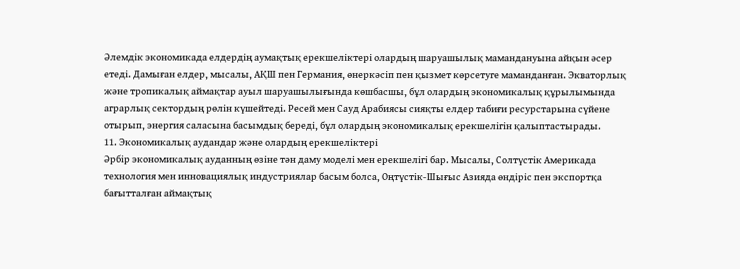Әлемдік экономикада елдердің аумақтық ерекшеліктері олардың шаруашылық мамандануына айқын әсер етеді. Дамыған елдер, мысалы, АҚШ пен Германия, өнеркәсіп пен қызмет көрсетуге маманданған. Экваторлық және тропикалық аймақтар ауыл шаруашылығында көшбасшы, бұл олардың экономикалық құрылымында аграрлық сектордың рөлін күшейтеді. Ресей мен Сауд Арабиясы сияқты елдер табиғи ресурстарына сүйене отырып, энергия саласына басымдық береді, бұл олардың экономикалық ерекшелігін қалыптастырады.
11. Экономикалық аудандар және олардың ерекшеліктері
Әрбір экономикалық ауданның өзіне тән даму моделі мен ерекшелігі бар. Мысалы, Солтүстік Америкада технология мен инновациялық индустриялар басым болса, Оңтүстік-Шығыс Азияда өндіріс пен экспортқа бағытталған аймақтық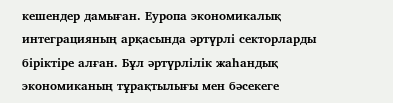кешендер дамыған. Еуропа экономикалық интеграцияның арқасында әртүрлі секторларды біріктіре алған. Бұл әртүрлілік жаһандық экономиканың тұрақтылығы мен бәсекеге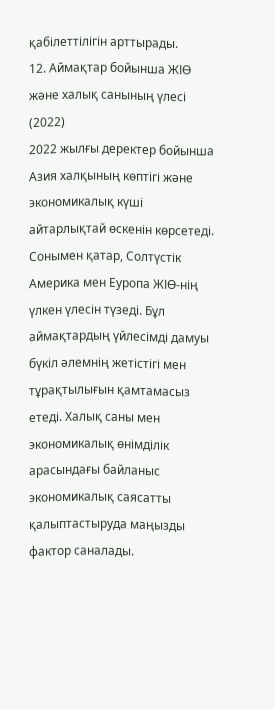қабілеттілігін арттырады.
12. Аймақтар бойынша ЖІӨ және халық санының үлесі (2022)
2022 жылғы деректер бойынша Азия халқының көптігі және экономикалық күші айтарлықтай өскенін көрсетеді. Сонымен қатар, Солтүстік Америка мен Еуропа ЖІӨ-нің үлкен үлесін түзеді. Бұл аймақтардың үйлесімді дамуы бүкіл әлемнің жетістігі мен тұрақтылығын қамтамасыз етеді. Халық саны мен экономикалық өнімділік арасындағы байланыс экономикалық саясатты қалыптастыруда маңызды фактор саналады.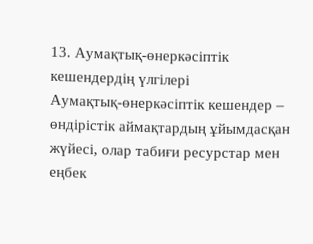13. Аумақтық-өнеркәсіптік кешендердің үлгілері
Аумақтық-өнеркәсіптік кешендер – өндірістік аймақтардың ұйымдасқан жүйесі, олар табиғи ресурстар мен еңбек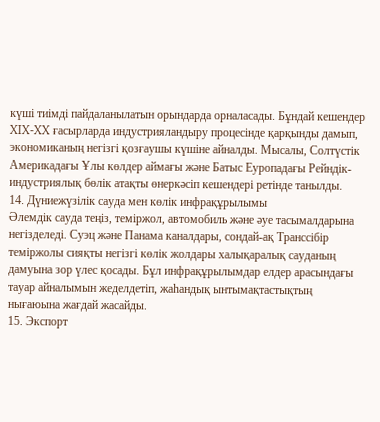күші тиімді пайдаланылатын орындарда орналасады. Бұндай кешендер XIX-XX ғасырларда индустрияландыру процесінде қарқынды дамып, экономиканың негізгі қозғаушы күшіне айналды. Мысалы, Солтүстік Америкадағы Ұлы көлдер аймағы және Батыс Еуропадағы Рейндік-индустриялық бөлік атақты өнеркәсіп кешендері ретінде танылды.
14. Дүниежүзілік сауда мен көлік инфрақұрылымы
Әлемдік сауда теңіз, теміржол, автомобиль және әуе тасымалдарына негізделеді. Суэц және Панама каналдары, сондай-ақ Транссібір теміржолы сияқты негізгі көлік жолдары халықаралық сауданың дамуына зор үлес қосады. Бұл инфрақұрылымдар елдер арасындағы тауар айналымын жеделдетіп, жаһандық ынтымақтастықтың нығаюына жағдай жасайды.
15. Экспорт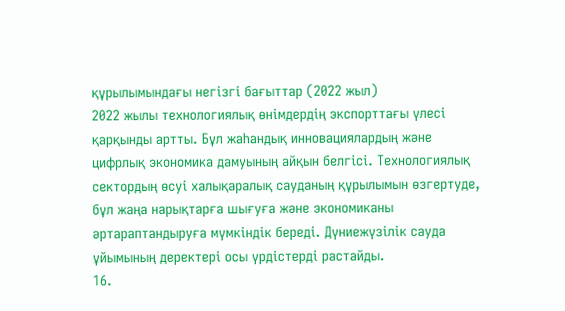құрылымындағы негізгі бағыттар (2022 жыл)
2022 жылы технологиялық өнімдердің экспорттағы үлесі қарқынды артты. Бұл жаһандық инновациялардың және цифрлық экономика дамуының айқын белгісі. Технологиялық сектордың өсуі халықаралық сауданың құрылымын өзгертуде, бұл жаңа нарықтарға шығуға және экономиканы әртараптандыруға мүмкіндік береді. Дүниежүзілік сауда ұйымының деректері осы үрдістерді растайды.
16.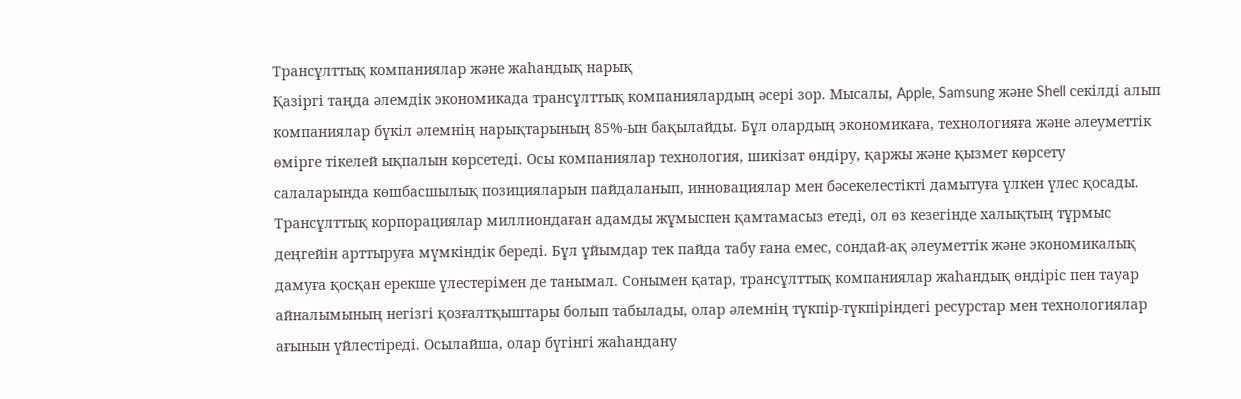Трансұлттық компаниялар және жаһандық нарық
Қазіргі таңда әлемдік экономикада трансұлттық компаниялардың әсері зор. Мысалы, Apple, Samsung және Shell секілді алып компаниялар бүкіл әлемнің нарықтарының 85%-ын бақылайды. Бұл олардың экономикаға, технологияға және әлеуметтік өмірге тікелей ықпалын көрсетеді. Осы компаниялар технология, шикізат өндіру, қаржы және қызмет көрсету салаларында көшбасшылық позицияларын пайдаланып, инновациялар мен бәсекелестікті дамытуға үлкен үлес қосады.
Трансұлттық корпорациялар миллиондаған адамды жұмыспен қамтамасыз етеді, ол өз кезегінде халықтың тұрмыс деңгейін арттыруға мүмкіндік береді. Бұл ұйымдар тек пайда табу ғана емес, сондай-ақ әлеуметтік және экономикалық дамуға қосқан ерекше үлестерімен де танымал. Сонымен қатар, трансұлттық компаниялар жаһандық өндіріс пен тауар айналымының негізгі қозғалтқыштары болып табылады, олар әлемнің түкпір-түкпіріндегі ресурстар мен технологиялар ағынын үйлестіреді. Осылайша, олар бүгінгі жаһандану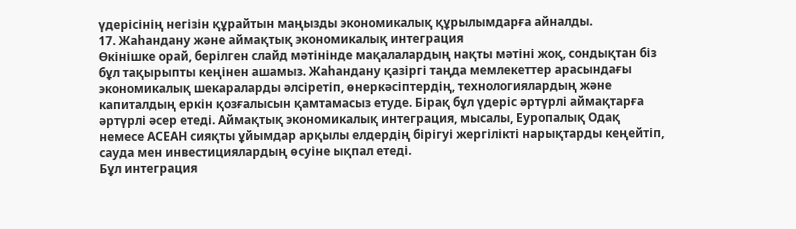үдерісінің негізін құрайтын маңызды экономикалық құрылымдарға айналды.
17. Жаһандану және аймақтық экономикалық интеграция
Өкінішке орай, берілген слайд мәтінінде мақалалардың нақты мәтіні жоқ, сондықтан біз бұл тақырыпты кеңінен ашамыз. Жаһандану қазіргі таңда мемлекеттер арасындағы экономикалық шекараларды әлсіретіп, өнеркәсіптердің, технологиялардың және капиталдың еркін қозғалысын қамтамасыз етуде. Бірақ бұл үдеріс әртүрлі аймақтарға әртүрлі әсер етеді. Аймақтық экономикалық интеграция, мысалы, Еуропалық Одақ немесе АСЕАН сияқты ұйымдар арқылы елдердің бірігуі жергілікті нарықтарды кеңейтіп, сауда мен инвестициялардың өсуіне ықпал етеді.
Бұл интеграция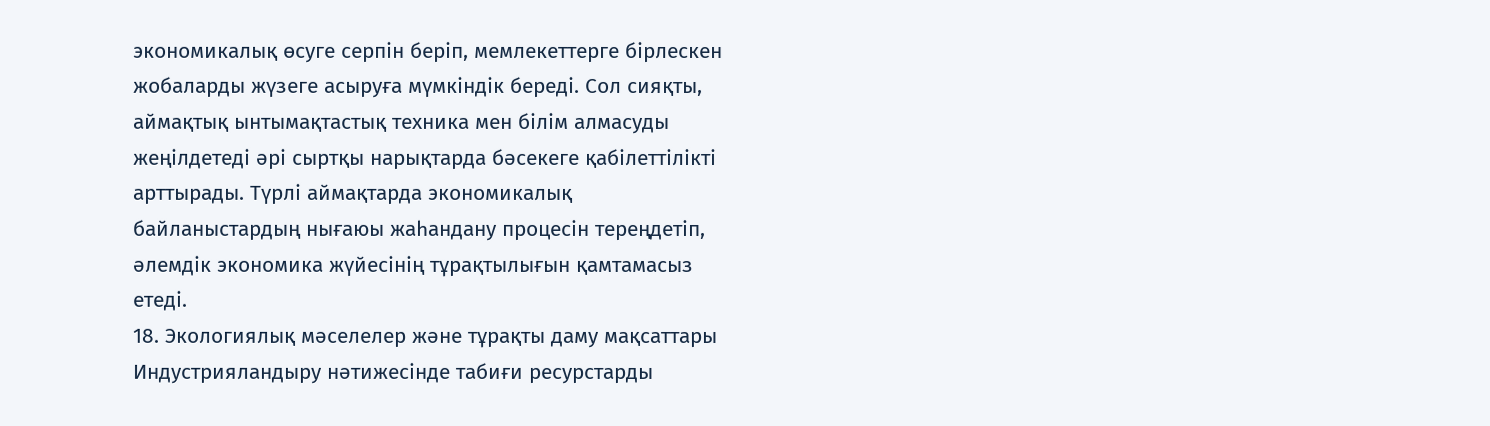экономикалық өсуге серпін беріп, мемлекеттерге бірлескен жобаларды жүзеге асыруға мүмкіндік береді. Сол сияқты, аймақтық ынтымақтастық техника мен білім алмасуды жеңілдетеді әрі сыртқы нарықтарда бәсекеге қабілеттілікті арттырады. Түрлі аймақтарда экономикалық байланыстардың нығаюы жаһандану процесін тереңдетіп, әлемдік экономика жүйесінің тұрақтылығын қамтамасыз етеді.
18. Экологиялық мәселелер және тұрақты даму мақсаттары
Индустрияландыру нәтижесінде табиғи ресурстарды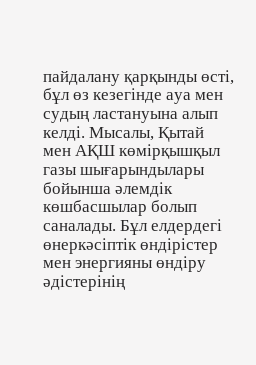пайдалану қарқынды өсті, бұл өз кезегінде ауа мен судың ластануына алып келді. Мысалы, Қытай мен АҚШ көмірқышқыл газы шығарындылары бойынша әлемдік көшбасшылар болып саналады. Бұл елдердегі өнеркәсіптік өндірістер мен энергияны өндіру әдістерінің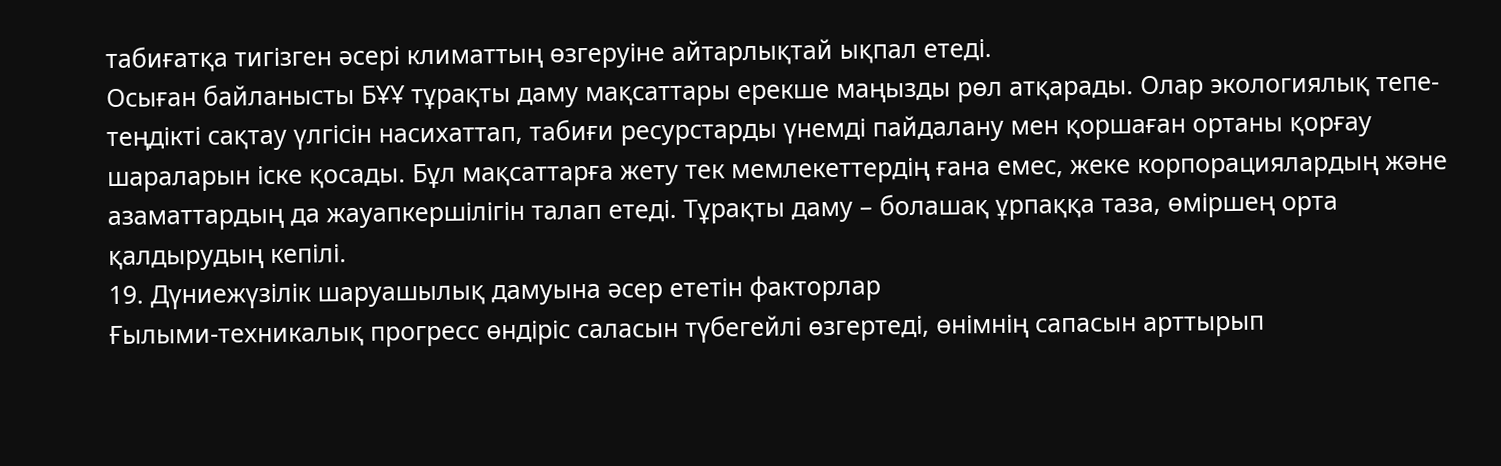табиғатқа тигізген әсері климаттың өзгеруіне айтарлықтай ықпал етеді.
Осыған байланысты БҰҰ тұрақты даму мақсаттары ерекше маңызды рөл атқарады. Олар экологиялық тепе-теңдікті сақтау үлгісін насихаттап, табиғи ресурстарды үнемді пайдалану мен қоршаған ортаны қорғау шараларын іске қосады. Бұл мақсаттарға жету тек мемлекеттердің ғана емес, жеке корпорациялардың және азаматтардың да жауапкершілігін талап етеді. Тұрақты даму – болашақ ұрпаққа таза, өміршең орта қалдырудың кепілі.
19. Дүниежүзілік шаруашылық дамуына әсер ететін факторлар
Ғылыми-техникалық прогресс өндіріс саласын түбегейлі өзгертеді, өнімнің сапасын арттырып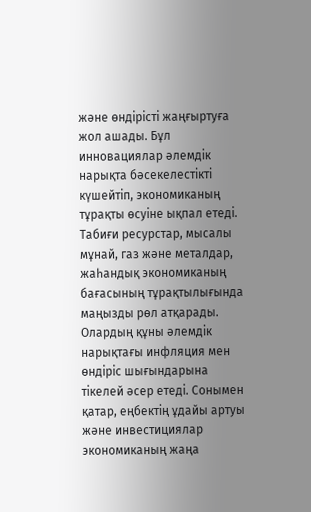және өндірісті жаңғыртуға жол ашады. Бұл инновациялар әлемдік нарықта бәсекелестікті күшейтіп, экономиканың тұрақты өсуіне ықпал етеді.
Табиғи ресурстар, мысалы мұнай, газ және металдар, жаһандық экономиканың бағасының тұрақтылығында маңызды рөл атқарады. Олардың құны әлемдік нарықтағы инфляция мен өндіріс шығындарына тікелей әсер етеді. Сонымен қатар, еңбектің ұдайы артуы және инвестициялар экономиканың жаңа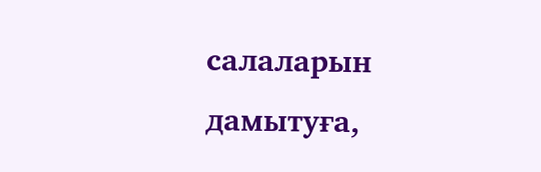салаларын дамытуға,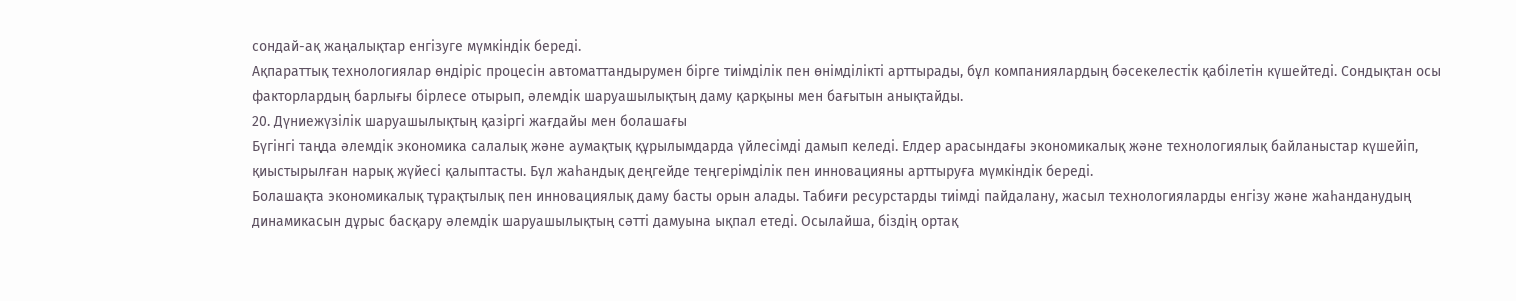сондай-ақ жаңалықтар енгізуге мүмкіндік береді.
Ақпараттық технологиялар өндіріс процесін автоматтандырумен бірге тиімділік пен өнімділікті арттырады, бұл компаниялардың бәсекелестік қабілетін күшейтеді. Сондықтан осы факторлардың барлығы бірлесе отырып, әлемдік шаруашылықтың даму қарқыны мен бағытын анықтайды.
20. Дүниежүзілік шаруашылықтың қазіргі жағдайы мен болашағы
Бүгінгі таңда әлемдік экономика салалық және аумақтық құрылымдарда үйлесімді дамып келеді. Елдер арасындағы экономикалық және технологиялық байланыстар күшейіп, қиыстырылған нарық жүйесі қалыптасты. Бұл жаһандық деңгейде теңгерімділік пен инновацияны арттыруға мүмкіндік береді.
Болашақта экономикалық тұрақтылық пен инновациялық даму басты орын алады. Табиғи ресурстарды тиімді пайдалану, жасыл технологияларды енгізу және жаһанданудың динамикасын дұрыс басқару әлемдік шаруашылықтың сәтті дамуына ықпал етеді. Осылайша, біздің ортақ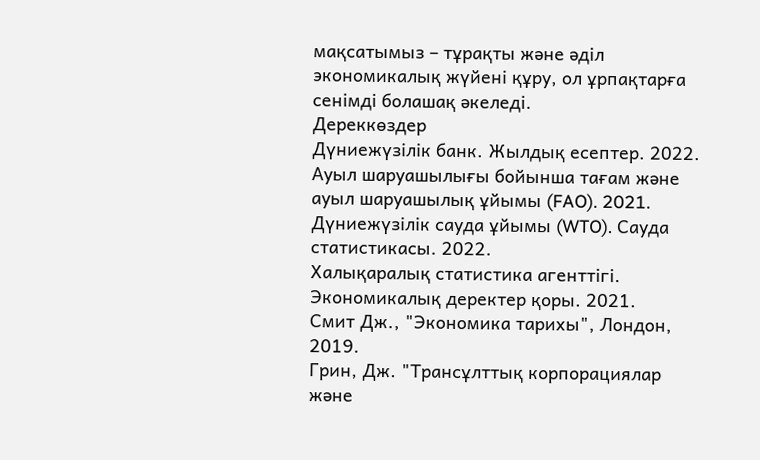мақсатымыз – тұрақты және әділ экономикалық жүйені құру, ол ұрпақтарға сенімді болашақ әкеледі.
Дереккөздер
Дүниежүзілік банк. Жылдық есептер. 2022.
Ауыл шаруашылығы бойынша тағам және ауыл шаруашылық ұйымы (FAO). 2021.
Дүниежүзілік сауда ұйымы (WTO). Сауда статистикасы. 2022.
Халықаралық статистика агенттігі. Экономикалық деректер қоры. 2021.
Смит Дж., "Экономика тарихы", Лондон, 2019.
Грин, Дж. "Трансұлттық корпорациялар және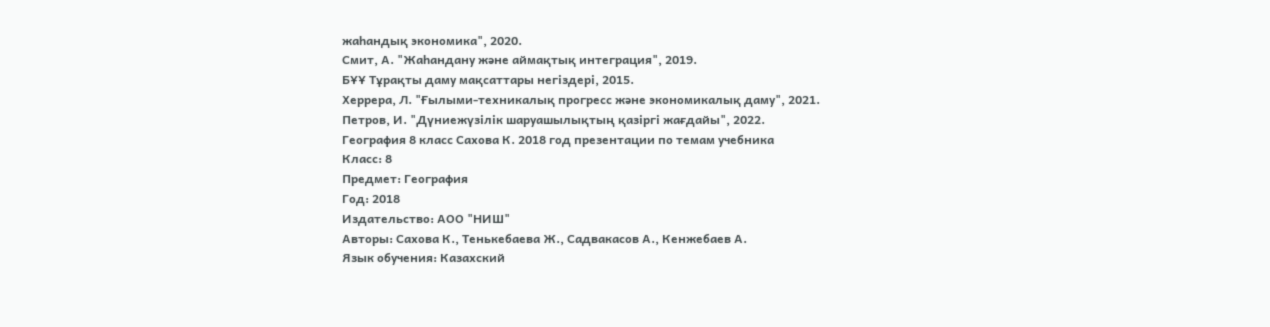жаһандық экономика", 2020.
Смит, А. "Жаһандану және аймақтық интеграция", 2019.
БҰҰ Тұрақты даму мақсаттары негіздері, 2015.
Херрера, Л. "Ғылыми-техникалық прогресс және экономикалық даму", 2021.
Петров, И. "Дүниежүзілік шаруашылықтың қазіргі жағдайы", 2022.
География 8 класс Сахова К. 2018 год презентации по темам учебника
Класс: 8
Предмет: География
Год: 2018
Издательство: АОО "НИШ"
Авторы: Сахова К., Тенькебаева Ж., Садвакасов А., Кенжебаев А.
Язык обучения: Казахский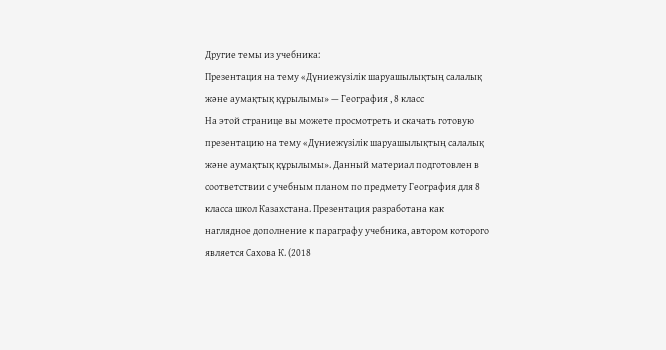Другие темы из учебника:
Презентация на тему «Дүниежүзілік шаруашылықтың салалық және аумақтық құрылымы» — География , 8 класс
На этой странице вы можете просмотреть и скачать готовую презентацию на тему «Дүниежүзілік шаруашылықтың салалық және аумақтық құрылымы». Данный материал подготовлен в соответствии с учебным планом по предмету География для 8 класса школ Казахстана. Презентация разработана как наглядное дополнение к параграфу учебника, автором которого является Сахова К. (2018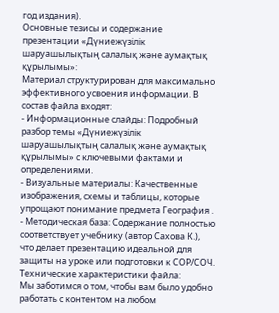год издания).
Основные тезисы и содержание презентации «Дүниежүзілік шаруашылықтың салалық және аумақтық құрылымы»:
Материал структурирован для максимально эффективного усвоения информации. В состав файла входят:
- Информационные слайды: Подробный разбор темы «Дүниежүзілік шаруашылықтың салалық және аумақтық құрылымы» с ключевыми фактами и определениями.
- Визуальные материалы: Качественные изображения, схемы и таблицы, которые упрощают понимание предмета География .
- Методическая база: Содержание полностью соответствует учебнику (автор Сахова К.), что делает презентацию идеальной для защиты на уроке или подготовки к СОР/СОЧ.
Технические характеристики файла:
Мы заботимся о том, чтобы вам было удобно работать с контентом на любом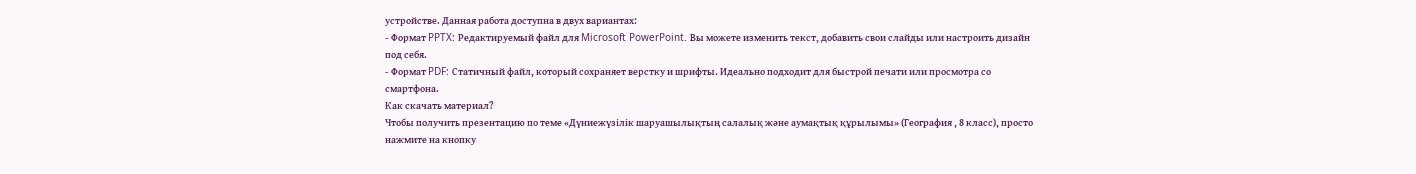устройстве. Данная работа доступна в двух вариантах:
- Формат PPTX: Редактируемый файл для Microsoft PowerPoint. Вы можете изменить текст, добавить свои слайды или настроить дизайн под себя.
- Формат PDF: Статичный файл, который сохраняет верстку и шрифты. Идеально подходит для быстрой печати или просмотра со смартфона.
Как скачать материал?
Чтобы получить презентацию по теме «Дүниежүзілік шаруашылықтың салалық және аумақтық құрылымы» (География , 8 класс), просто нажмите на кнопку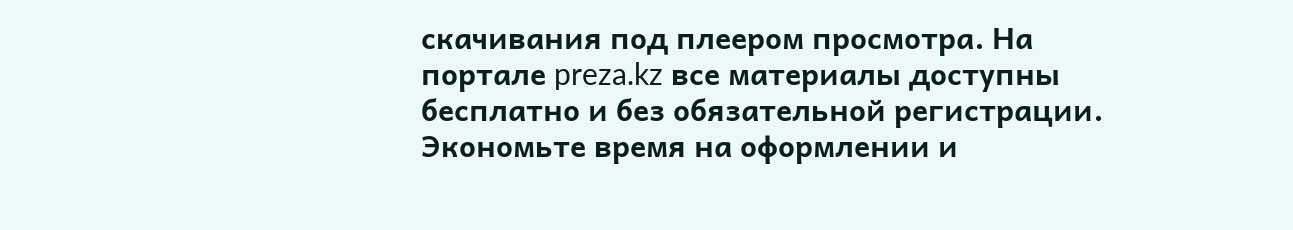скачивания под плеером просмотра. На портале preza.kz все материалы доступны бесплатно и без обязательной регистрации. Экономьте время на оформлении и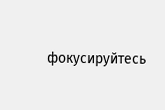фокусируйтесь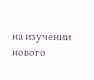на изучении нового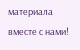материала вместе с нами!